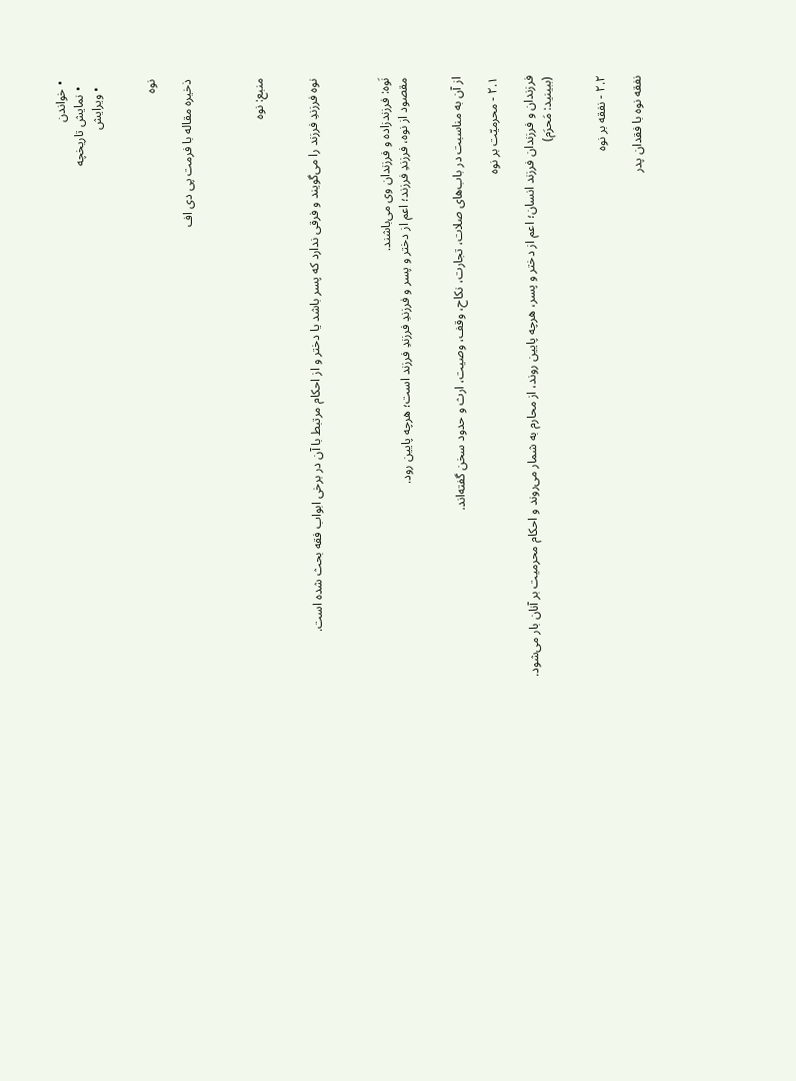• خواندن
  • نمایش تاریخچه
  • ویرایش


نوه‌

ذخیره مقاله با فرمت پی دی اف



منبع: نوه


نوه فرزندِ فرزند را می‌گویند و فرقی ندارد که پسر باشد یا دختر و از احکام مرتبط با آن در برخی ابواب فقه بحث شده است.



نَوه: فرزندزاده و فرزندان وی می‌باشند.
مقصود از نوه، فرزندِ فرزند؛ اعم از دختر و پسر و فرزندِ فرزندِ فرزند است؛ هرچه پایین رود.


از آن به مناسبت در باب‌های صلات، تجارت، نکاح، وقف، وصیت، ارث و حدود سخن گفته‌اند.

۲.۱ - محرمیّت بر نوه

فرزندان و فرزندان فرزند انسان؛ اعم از دختر و پسر، هرچه پایین روند، از محارم به شمار می‌روند و احکام محرمیت بر آنان بار می‌شود.
(ببینید: مَحرَم)


۲.۲ - نفقه بر نوه

نفقه نوه با فقدان پدر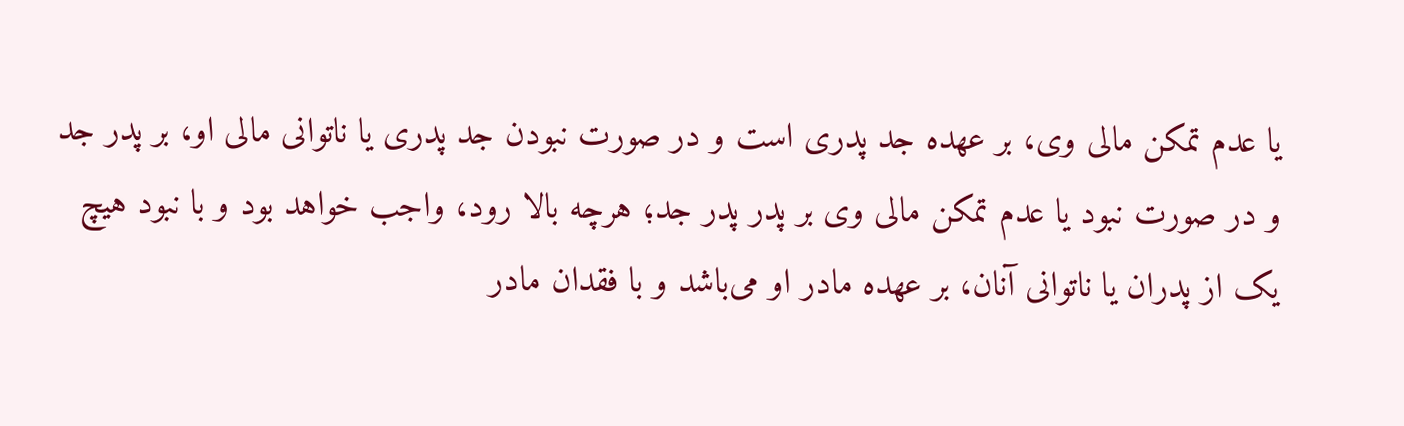یا عدم تمکن مالی وی، بر عهده جد پدری است و در صورت نبودن جد پدری یا ناتوانی مالی او، بر پدر جد و در صورت نبود یا عدم تمکن مالی وی بر پدر پدر جد؛ هرچه بالا رود، واجب خواهد بود و با نبود هیچ یک از پدران یا ناتوانی آنان، بر عهده مادر او می‌باشد و با فقدان مادر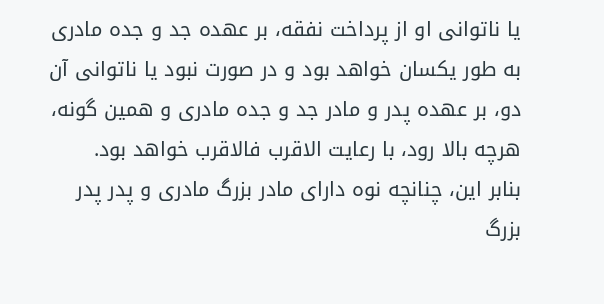یا ناتوانی او از پرداخت نفقه، بر عهده جد و جده مادری به طور یکسان خواهد بود و در صورت نبود یا ناتوانی آن دو، بر عهده پدر و مادر جد و جده مادری و همین گونه، هرچه بالا رود، با رعایت الاقرب فالاقرب خواهد بود.
بنابر این، چنانچه نوه دارای مادر بزرگ مادری و پدر پدر بزرگ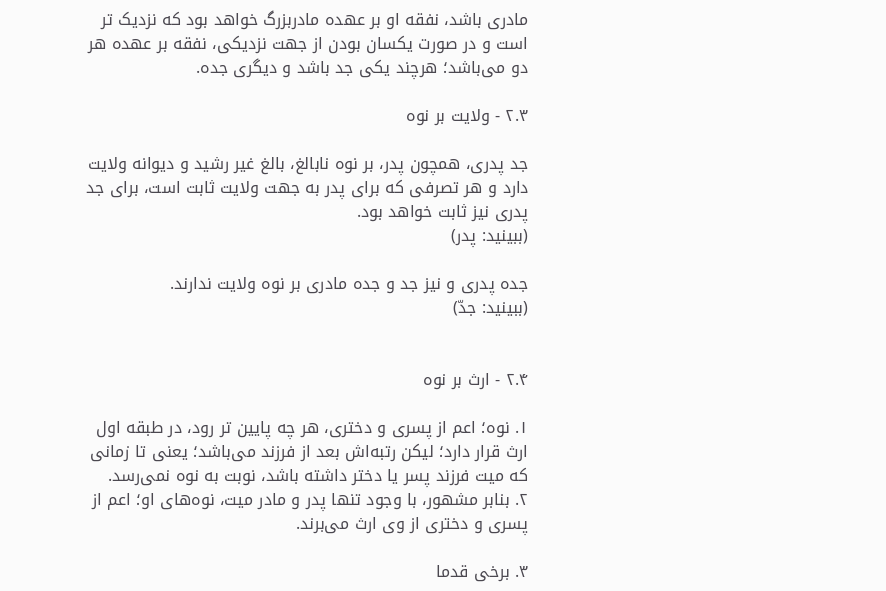مادری باشد، نفقه او بر عهده مادربزرگ خواهد بود که نزدیک تر است و در صورت یکسان بودن از جهت نزدیکی، نفقه بر عهده هر دو می‌باشد؛ هرچند یکی جد باشد و دیگری جده.

۲.۳ - ولایت بر نوه

جد پدری، همچون پدر، بر نوه نابالغ، بالغ غیر رشید و دیوانه ولایت دارد و هر تصرفی که برای پدر به جهت ولایت ثابت است، برای جد پدری نیز ثابت خواهد بود.
(ببینید: پدر)

جده پدری و نیز جد و جده مادری بر نوه ولایت ندارند.
(ببینید: جدّ)


۲.۴ - ارث بر نوه

۱. نوه؛ اعم از پسری و دختری، هر چه پایین تر رود، در طبقه اول ارث قرار دارد؛ لیکن رتبه‌اش بعد از فرزند می‌باشد؛ یعنی تا زمانی که میت فرزند پسر یا دختر داشته باشد، نوبت به نوه نمی‌رسد.
۲. بنابر مشهور، با وجود تنها پدر و مادر میت، نوه‌های او؛ اعم از پسری و دختری از وی ارث می‌برند.

۳. برخی قدما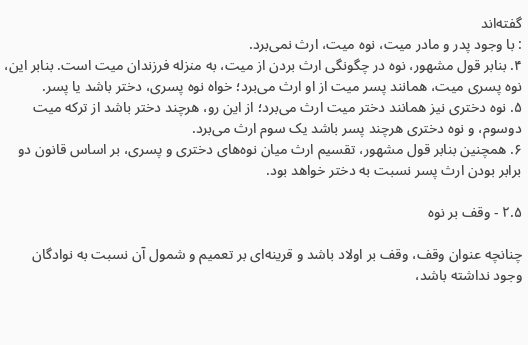گفته‌اند
: با وجود پدر و مادر میت، نوه میت، ارث نمی‌برد.
۴. بنابر قول مشهور، نوه در چگونگی ارث بردن از میت، به منزله فرزندان میت است. بنابر این، نوه پسری میت، همانند پسر میت از او ارث می‌برد؛ خواه نوه پسری، دختر باشد یا پسر.
۵. نوه دختری نیز همانند دختر میت ارث می‌برد؛ از این رو، هرچند دختر باشد از ترکه میت دوسوم، و نوه دختری هرچند پسر باشد یک سوم ارث می‌برد.
۶. همچنین بنابر قول مشهور، تقسیم ارث میان نوه‌های دختری و پسری، بر اساس قانون دو برابر بودن ارث پسر نسبت به دختر خواهد بود.

۲.۵ - وقف بر نوه

چنانچه عنوان وقف، وقف بر اولاد باشد و قرینه‌ای بر تعمیم و شمول آن نسبت به نوادگان وجود نداشته باشد،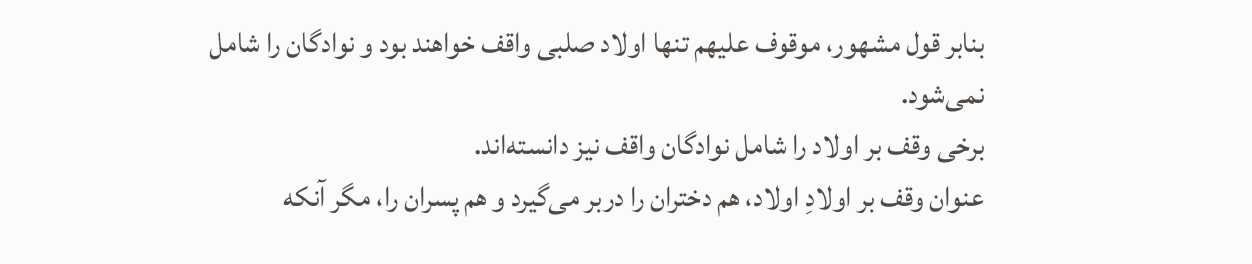بنابر قول مشهور، موقوف علیهم تنها اولاد صلبی واقف خواهند بود و نوادگان را شامل نمی‌شود.
برخی وقف بر اولاد را شامل نوادگان واقف نیز دانسته‌اند.
عنوان وقف بر اولادِ اولاد، هم دختران را دربر می‌گیرد و هم پسران را، مگر آنکه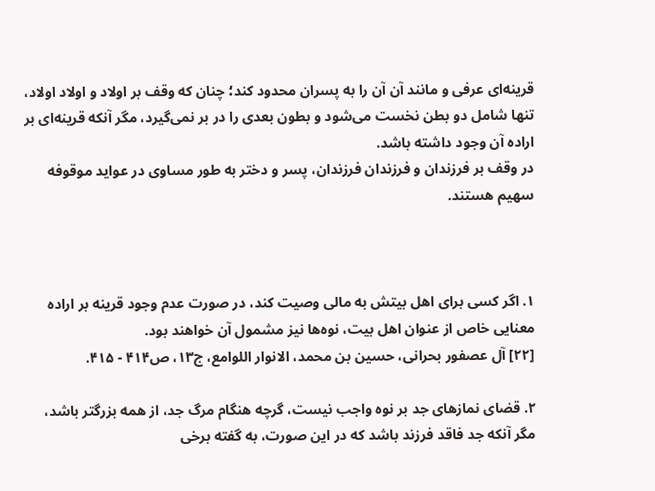قرینه‌ای عرفی و مانند آن آن را به پسران محدود کند؛ چنان که وقف بر اولاد و اولاد اولاد، تنها شامل دو بطن نخست می‌شود و بطون بعدی را در بر نمی‌گیرد، مگر آنکه قرینه‌ای بر اراده آن وجود داشته باشد.
در وقف بر فرزندان و فرزندان فرزندان، پسر و دختر به طور مساوی در عواید موقوفه سهیم هستند.



۱. اگر کسی برای اهل بیتش به مالی وصیت کند، در صورت عدم وجود قرینه بر اراده معنایی خاص از عنوان اهل بیت، نوه‌ها نیز مشمول آن خواهند بود.
[۲۲] آل عصفور بحرانی، حسین بن محمد، الانوار اللوامع، ج۱۳، ص۴۱۴ - ۴۱۵.

۲. قضای نمازهای جد بر نوه واجب نیست، گرچه هنگام مرگ جد، از همه بزرگتر باشد، مگر آنکه جد فاقد فرزند باشد که در این صورت، به گفته برخی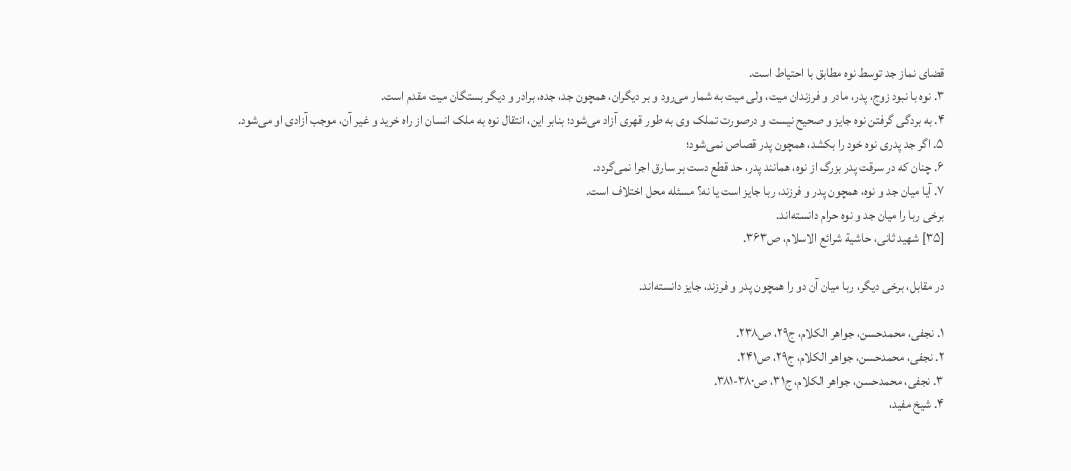قضای نماز جد توسط نوه مطابق با احتیاط است.
۳. نوه با نبود زوج، پدر، مادر و فرزندان میت، ولی میت به شمار می‌رود و بر دیگران، همچون جد، جده، برادر و دیگر بستگان میت مقدم است.
۴. به بردگی گرفتن نوه جایز و صحیح نیست و درصورت تملک وی به طور قهری آزاد می‌شود؛ بنابر این، انتقال نوه به ملک انسان از راه خرید و غیر آن، موجب آزادی او می‌شود.
۵. اگر جد پدری نوه خود را بکشد، همچون پدر قصاص نمی‌شود؛
۶. چنان که در سرقت پدر بزرگ از نوه، همانند پدر، حد قطع دست بر سارق اجرا نمی‌گردد.
۷. آیا میان جد و نوه، همچون پدر و فرزند، ربا جایز است یا نه؟ مسئله محل اختلاف است.
برخی ربا را میان جد و نوه حرام دانسته‌اند.
[۳۵] شهید ثانی، حاشیة شرائع الاسلام، ص۳۶۳.

در مقابل، برخی دیگر، ربا میان آن دو را همچون پدر و فرزند، جایز دانسته‌اند.

۱. نجفی، محمدحسن، جواهر الکلام، ج۲۹، ص۲۳۸.
۲. نجفی، محمدحسن، جواهر الکلام، ج۲۹، ص۲۴۱.
۳. نجفی، محمدحسن، جواهر الکلام، ج۳۱، ص۳۸۰-۳۸۱.
۴. شیخ مفید،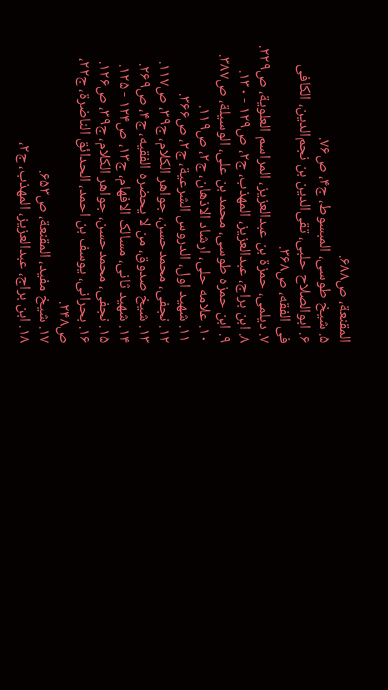المقنعة، ص۶۸۸.
۵. شیخ طوسی، المبسوط، ج۴، ص۷۶.
۶. ابوالصلاح حلبی، تقی‌الدین بن نجم‌الدین، الکافی فی الفقه، ص۳۶۸.
۷. دیلمی، حمزة بن عبدالعزیز، المراسم العلویة، ص۲۲۹.
۸. ابن براج، عبدالعزیز، المهذب، ج۲، ص۱۲۹ - ۱۳۰.
۹. ابن حمزه طوسی، محمد بن علی، الوسیلة، ص۳۸۷.
۱۰. علامه حلی، ارشاد الاذهان، ج۲، ص۱۱۹.
۱۱. شهید اول، الدروس الشرعیة، ج۲، ص۳۶۶.
۱۲. نجفی، محمدحسن، جواهر الکلام، ج۳۹، ص۱۱۷.
۱۳. شیخ صدوق، من لا یحضره الفقیه، ج۴، ص۲۶۹.
۱۴. شهید ثانی، مسالک الافهام، ج۱۳، ص۱۲۴ - ۱۲۵.
۱۵. نجفی، محمدحسن، جواهر الکلام، ج۳۹، ص۱۲۶.
۱۶. بحرانی، یوسف بن احمد، الحدائق الناضرة، ج۲۲، ص۲۴۸.
۱۷. شیخ مفید، المقنعة، ص۶۵۳.
۱۸. ابن براج، عبدالعزیز، المهذب، ج۲،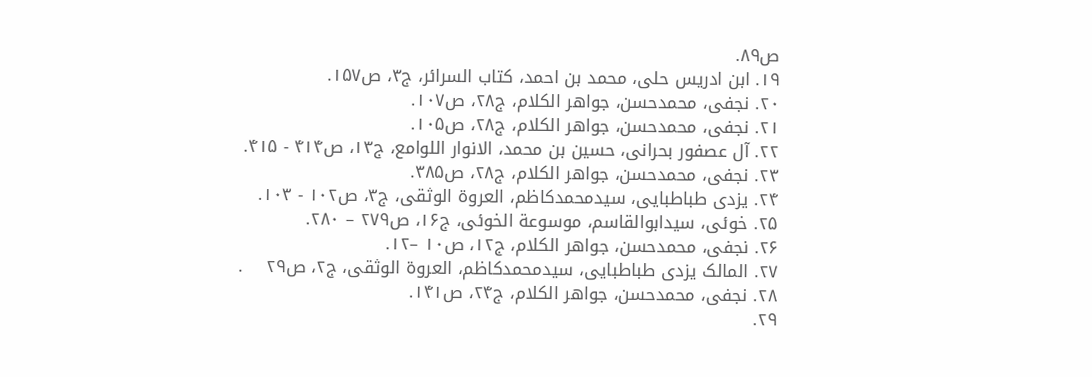ص۸۹.
۱۹. ابن ادریس حلی، محمد بن احمد، کتاب السرائر، ج۳، ص۱۵۷.
۲۰. نجفی، محمدحسن، جواهر الکلام، ج۲۸، ص۱۰۷.
۲۱. نجفی، محمدحسن، جواهر الکلام، ج۲۸، ص۱۰۵.
۲۲. آل عصفور بحرانی، حسین بن محمد، الانوار اللوامع، ج۱۳، ص۴۱۴ - ۴۱۵.
۲۳. نجفی، محمدحسن، جواهر الکلام، ج۲۸، ص۳۸۵.
۲۴. یزدی طباطبایی، سیدمحمدکاظم، العروة الوثقی، ج۳، ص۱۰۲ - ۱۰۳.
۲۵. خوئی، سیدابوالقاسم، موسوعة الخوئی، ج۱۶، ص۲۷۹ – ۲۸۰.
۲۶. نجفی، محمدحسن، جواهر الکلام، ج۱۲، ص۱۰ –۱۲.
۲۷. المالک یزدی طباطبایی، سیدمحمدکاظم، العروة الوثقی، ج۲، ص۲۹    .
۲۸. نجفی، محمدحسن، جواهر الکلام، ج۲۴، ص۱۴۱.
۲۹.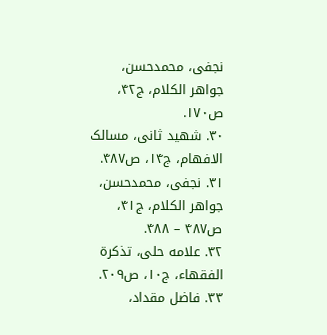نجفی، محمدحسن، جواهر الکلام، ج۴۲، ص۱۷۰.
۳۰. شهید ثانی، مسالک الافهام، ج۱۴، ص۴۸۷.
۳۱. نجفی، محمدحسن، جواهر الکلام، ج۴۱، ص۴۸۷ – ۴۸۸.
۳۲. علامه حلی، تذکرة الفقهاء، ج۱۰، ص۲۰۹.
۳۳. فاضل مقداد،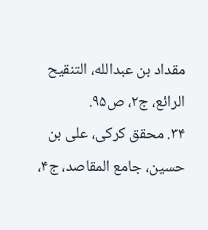مقداد بن عبدالله، التنقیح الرائع، ج۲، ص۹۵.
۳۴. محقق کرکی، علی بن حسین، جامع المقاصد، ج۴،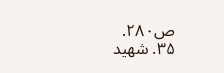ص۲۸۰.
۳۵. شهید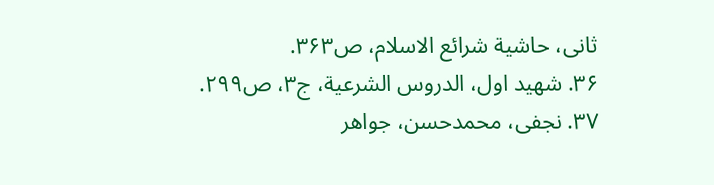ثانی، حاشیة شرائع الاسلام، ص۳۶۳.
۳۶. شهید اول، الدروس الشرعیة، ج۳، ص۲۹۹.
۳۷. نجفی، محمدحسن، جواهر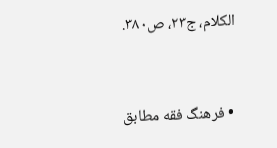الکلام، ج۲۳، ص۳۸۰.



• فرهنگ فقه مطابق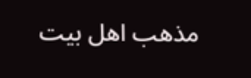مذهب اهل بیت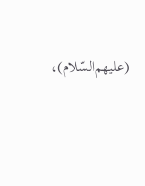(علیهم‌السّلام)،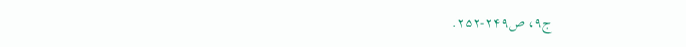ج۹، ص۲۴۹-۲۵۲.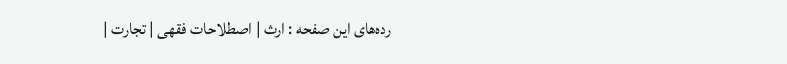رده‌های این صفحه : ارث | اصطلاحات فقهی | تجارت |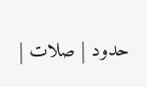حدود | صلات |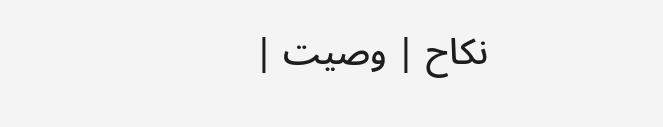نکاح | وصیت |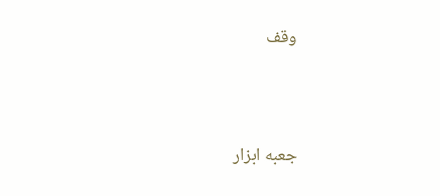وقف




جعبه ابزار